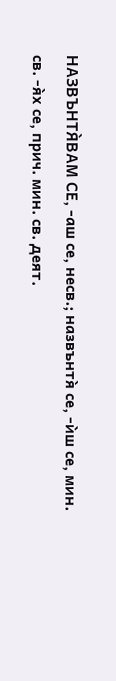НАЗВЪНТЯ̀ВАМ СЕ, -аш се, несв.; назвънтя̀ се, -ѝш се, мин. св. -я̀х се, прич. мин. св. деят.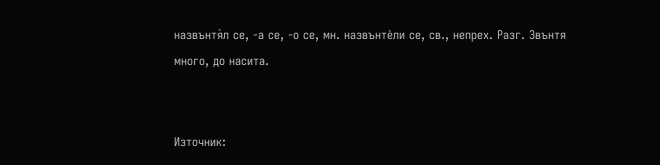назвънтя̀л се, -а се, -о се, мн. назвънтèли се, св., непрех. Разг. Звънтя много, до насита.


Източник: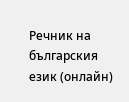Речник на българския език (онлайн)